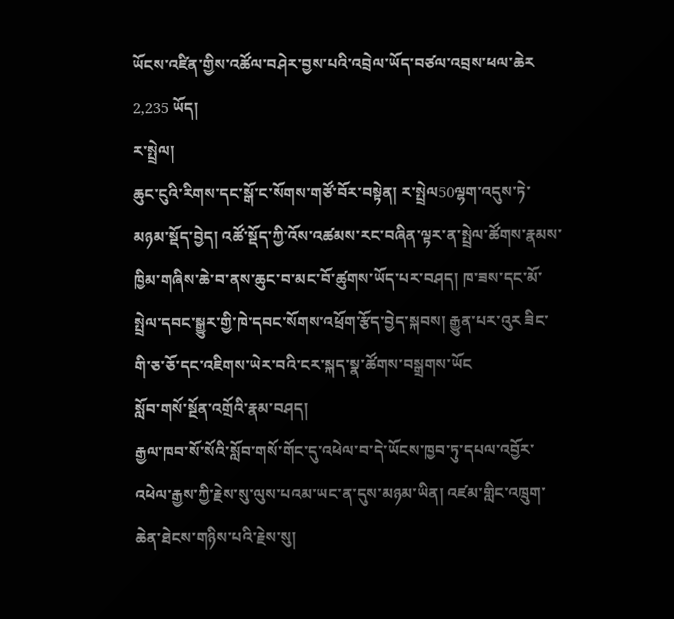ཡོངས་འཛིན་གྱིས་འཚོལ་བཤེར་བྱས་པའི་འབྲེལ་ཡོད་བཙལ་འབྲས་ཕལ་ཆེར 2,235 ཡོད།
ར་སྤྲེལ།
ཆུང་ངུའི་རིགས་དང་སྒོ་ང་སོགས་གཙོ་བོར་བསྟེན། ར་སྤྲེལ50ལྷག་འདུས་ཏེ་མཉམ་སྡོད་བྱེད། འཚོ་སྡོད་ཀྱི་འོས་འཚམས་རང་བཞིན་ལྟར་ན་སྤྲེལ་ཚོགས་རྣམས་ཁྱིམ་གཞིས་ཆེ་བ་ནས་ཆུང་བ་མང་བོ་ཚུགས་ཡོད་པར་བཤད། ཁ་ཟས་དང་མོ་སྤྲེལ་དབང་སྒྱུར་གྱི་ཁེ་དབང་སོགས་འཕྲོག་རྩོད་བྱེད་སྐབས། རྒྱུན་པར་འུར ཟིང་གི་ཅ་ཅོ་དང་འཇིགས་ཡེར་བའི་ངར་སྐད་སྣ་ཚོགས་བསྒྲགས་ཡོང
སློབ་གསོ་སྔོན་འགྲོའི་རྣམ་བཤད།
རྒྱལ་ཁབ་སོ་སོའི་སློབ་གསོ་གོང་དུ་འཕེལ་བ་དེ་ཡོངས་ཁྱབ་ཏུ་དཔལ་འབྱོར་འཕེལ་རྒྱས་ཀྱི་རྗེས་སུ་ལུས་པའམ་ཡང་ན་དུས་མཉམ་ཡིན། འཛམ་གླིང་འཁྲུག་ཆེན་ཐེངས་གཉིས་པའི་རྗེས་སུ།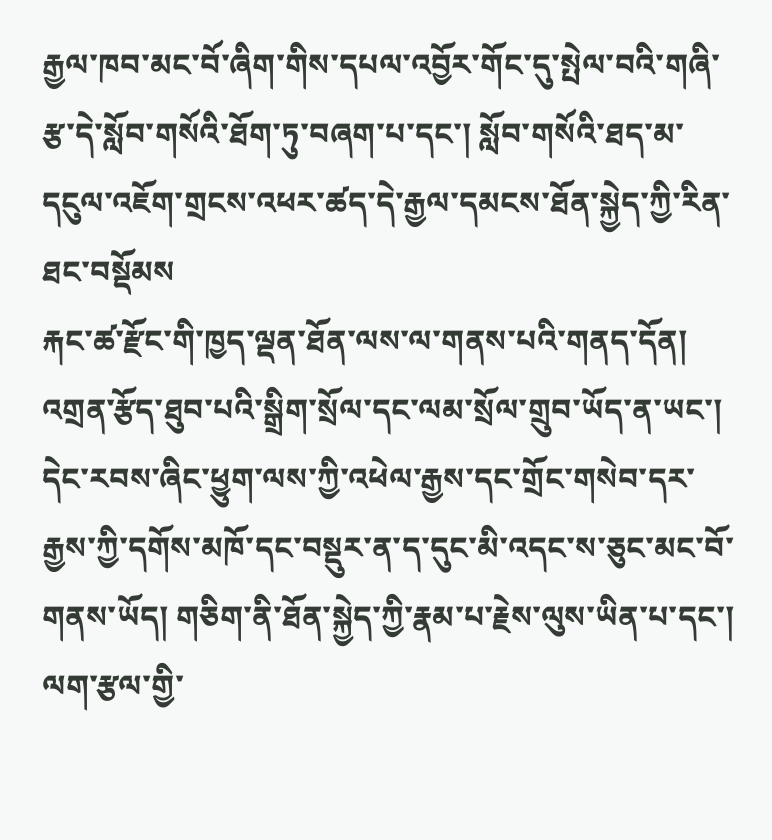རྒྱལ་ཁབ་མང་བོ་ཞིག་གིས་དཔལ་འབྱོར་གོང་དུ་སྤེལ་བའི་གཞི་རྩ་དེ་སློབ་གསོའི་ཐོག་ཏུ་བཞག་པ་དང་། སློབ་གསོའི་ཐད་མ་དངུལ་འཇོག་གྲངས་འཕར་ཚད་དེ་རྒྱལ་དམངས་ཐོན་སྐྱེད་ཀྱི་རིན་ཐང་བསྡོམས
རྐང་ཚ་རྫོང་གི་ཁྱད་ལྡན་ཐོན་ལས་ལ་གནས་པའི་གནད་དོན།
འགྲན་རྩོད་ཐུབ་པའི་སྒྲིག་སྲོལ་དང་ལམ་སྲོལ་གྲུབ་ཡོད་ན་ཡང་། དེང་རབས་ཞིང་ཕྱུག་ལས་ཀྱི་འཕེལ་རྒྱས་དང་གྲོང་གསེབ་དར་རྒྱས་ཀྱི་དགོས་མཁོ་དང་བསྡུར་ན་ད་དུང་མི་འདང་ས་ཅུང་མང་བོ་གནས་ཡོད། གཅིག་ནི་ཐོན་སྐྱེད་ཀྱི་རྣམ་པ་རྗེས་ལུས་ཡིན་པ་དང་། ལག་རྩལ་གྱི་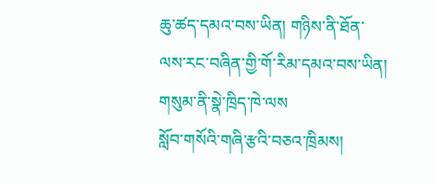ཆུ་ཚད་དམའ་བས་ཡིན། གཉིས་ནི་ཐོན་ལས་རང་བཞིན་གྱི་གོ་རིམ་དམའ་བས་ཡིན། གསུམ་ནི་སྣེ་ཁྲིད་ཁེ་ལས
སློབ་གསོའི་གཞི་རྩའི་བཅའ་ཁྲིམས།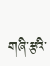གཞི་རྩའི་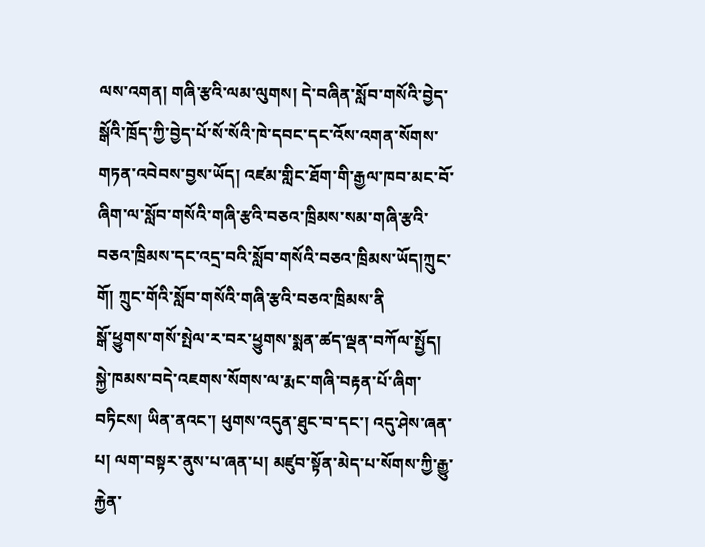ལས་འགན། གཞི་རྩའི་ལམ་ལུགས། དེ་བཞིན་སློབ་གསོའི་བྱེད་སྒོའི་ཁྲོད་ཀྱི་བྱེད་པོ་སོ་སོའི་ཁེ་དབང་དང་འོས་འགན་སོགས་གཏན་འབེབས་བྱས་ཡོད། འཛམ་གླིང་ཐོག་གི་རྒྱལ་ཁབ་མང་བོ་ཞིག་ལ་སློབ་གསོའི་གཞི་རྩའི་བཅའ་ཁྲིམས་སམ་གཞི་རྩའི་བཅའ་ཁྲིམས་དང་འདྲ་བའི་སློབ་གསོའི་བཅའ་ཁྲིམས་ཡོད།ཀྲུང་གོ། ཀྲུང་གོའི་སློབ་གསོའི་གཞི་རྩའི་བཅའ་ཁྲིམས་ནི
སྒོ་ཕྱུགས་གསོ་སྤེལ་ར་བར་ཕྱུགས་སྨན་ཚད་ལྡན་བཀོལ་སྤྱོད།
སྐྱེ་ཁམས་བདེ་འཇགས་སོགས་ལ་རྨང་གཞི་བརྟན་པོ་ཞིག་བཏིངས། ཡིན་ནའང་། ཕུགས་འདུན་ཐུང་བ་དང་། འདུ་ཤེས་ཞན་པ། ལག་བསྟར་ནུས་པ་ཞན་པ། མཛུབ་སྟོན་མེད་པ་སོགས་ཀྱི་རྒྱུ་རྐྱེན་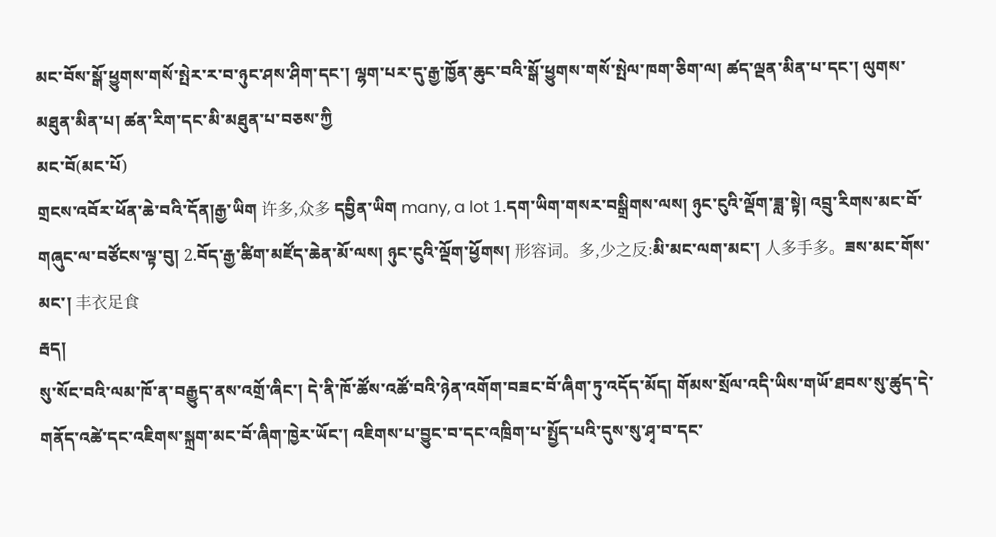མང་བོས་སྒོ་ཕྱུགས་གསོ་སྤེར་ར་བ་ཉུང་ཤས་ཤིག་དང་། ལྷག་པར་དུ་རྒྱ་ཁྱོན་ཆུང་བའི་སྒོ་ཕྱུགས་གསོ་སྤེལ་ཁག་ཅིག་ལ། ཚད་ལྡན་མིན་པ་དང་། ལུགས་མཐུན་མིན་པ། ཚན་རིག་དང་མི་མཐུན་པ་བཅས་ཀྱི
མང་བོ(མང་པོ)
གྲངས་འབོར་ཕོན་ཆེ་བའི་དོན།རྒྱ་ཡིག 许多,众多 དབྱིན་ཡིག many, a lot 1.དག་ཡིག་གསར་བསྒྲིགས་ལས། ཉུང་ངུའི་ལྡོག་ཟླ་སྟེ། འབྲུ་རིགས་མང་བོ་གཞུང་ལ་བཙོངས་ལྟ་བུ། 2.བོད་རྒྱ་ཚིག་མཛོད་ཆེན་མོ་ལས། ཉུང་ངུའི་ལྡོག་ཕྱོགས། 形容词。多,少之反:མི་མང་ལག་མང་། 人多手多。ཟས་མང་གོས་མང་། 丰衣足食
རྦད།
སུ་སོང་བའི་ལམ་ཁོ་ན་བརྒྱུད་ནས་འགྲོ་ཞིང་། དེ་ནི་ཁོ་ཚོས་འཚོ་བའི་ཉེན་འགོག་བཟང་བོ་ཞིག་ཏུ་འདོད་མོད། གོམས་སྲོལ་འདི་ཡིས་གཡོ་ཐབས་སུ་ཚུད་དེ་གནོད་འཚེ་དང་འཇིགས་སྐྲག་མང་བོ་ཞིག་ཁྱེར་ཡོང་། འཇིགས་པ་བྱུང་བ་དང་འཁྲིག་པ་སྤྱོད་པའི་དུས་སུ་ཤྭ་བ་དང་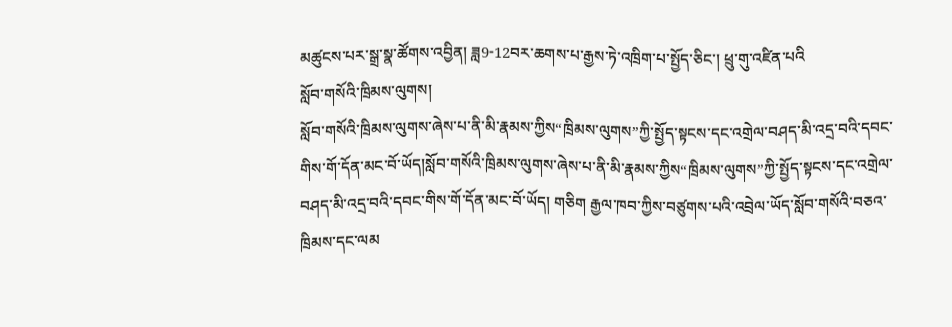མཚུངས་པར་སྒྲ་སྣ་ཚོགས་འབྱིན། ཟླ9-12བར་ཆགས་པ་རྒྱས་ཏེ་འཁྲིག་པ་སྤྱོད་ཅིང་། ཕྲུ་གུ་འཛིན་པའི
སློབ་གསོའི་ཁྲིམས་ལུགས།
སློབ་གསོའི་ཁྲིམས་ལུགས་ཞེས་པ་ནི་མི་རྣམས་ཀྱིས“ཁྲིམས་ལུགས”ཀྱི་སྤྱོད་སྟངས་དང་འགྲེལ་བཤད་མི་འདྲ་བའི་དབང་གིས་གོ་དོན་མང་བོ་ཡོད།སློབ་གསོའི་ཁྲིམས་ལུགས་ཞེས་པ་ནི་མི་རྣམས་ཀྱིས“ཁྲིམས་ལུགས”ཀྱི་སྤྱོད་སྟངས་དང་འགྲེལ་བཤད་མི་འདྲ་བའི་དབང་གིས་གོ་དོན་མང་བོ་ཡོད། གཅིག རྒྱལ་ཁབ་ཀྱིས་བཙུགས་པའི་འབྲེལ་ཡོད་སློབ་གསོའི་བཅའ་ཁྲིམས་དང་ལམ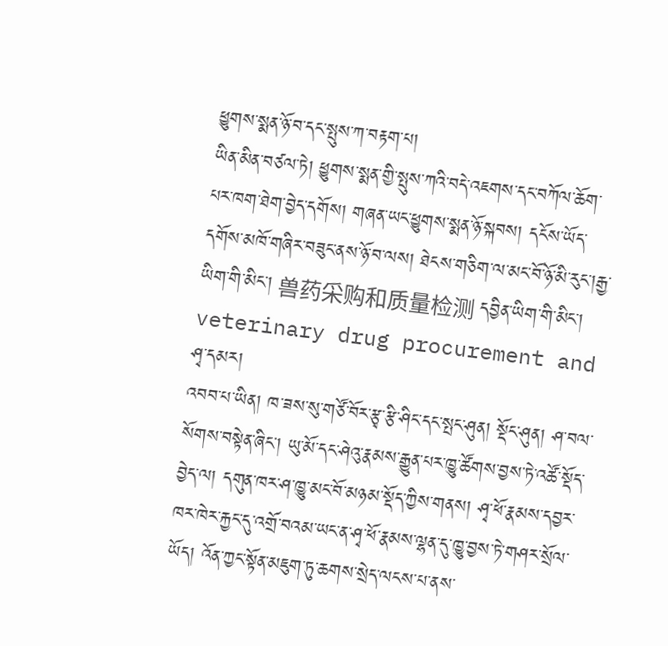ཕྱུགས་སྨན་ཉོ་བ་དང་སྤུས་ཀ་བརྟག་པ།
ཡིན་མིན་བཙལ་ཏེ། ཕྱུགས་སྨན་གྱི་སྤུས་ཀའི་བདེ་འཇགས་དང་བཀོལ་ཆོག་པར་ཁག་ཐེག་བྱེད་དགོས། གཞན་ཡང་ཕྱུགས་སྨན་ཉོ་སྐབས། དངོས་ཡོད་དགོས་མཁོ་གཞིར་བཟུང་ནས་ཉོ་བ་ལས། ཐེངས་གཅིག་ལ་མང་བོ་ཉོ་མི་རུང་།རྒྱ་ཡིག་གི་མིང་། 兽药采购和质量检测 དབྱིན་ཡིག་གི་མིང་། veterinary drug procurement and
ཤྭ་དམར།
འབབ་པ་ཡིན། ཁ་ཟས་སུ་གཙོ་བོར་རྩྭ་རྩི་ཤིང་དང་སྤང་ཤུན། སྡོང་ཤུན། ཤ་བལ་སོགས་བསྟེན་ཞིང་། ཡུ་མོ་དང་ཤེའུ་རྣམས་རྒྱུན་པར་ཁྱུ་ཚོགས་བྱས་ཏེ་འཚོ་སྡོད་བྱེད་ལ། དགུན་ཁར་ཤ་ཁྱུ་མང་བོ་མཉམ་སྡོད་ཀྱིས་གནས། ཤྭ་ཕོ་རྣམས་དབྱར་ཁར་ཁེར་རྐྱང་དུ་འགྲོ་བའམ་ཡང་ན་ཤྭ་ཕོ་རྣམས་ལྷན་དུ་ཁྱུ་བྱས་ཏེ་གཤར་སྲོལ་ཡོད། འོན་ཀྱང་སྟོན་མཇུག་ཏུ་ཆགས་སྲེད་ལངས་པ་ནས་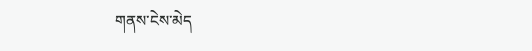གནས་ངེས་མེད